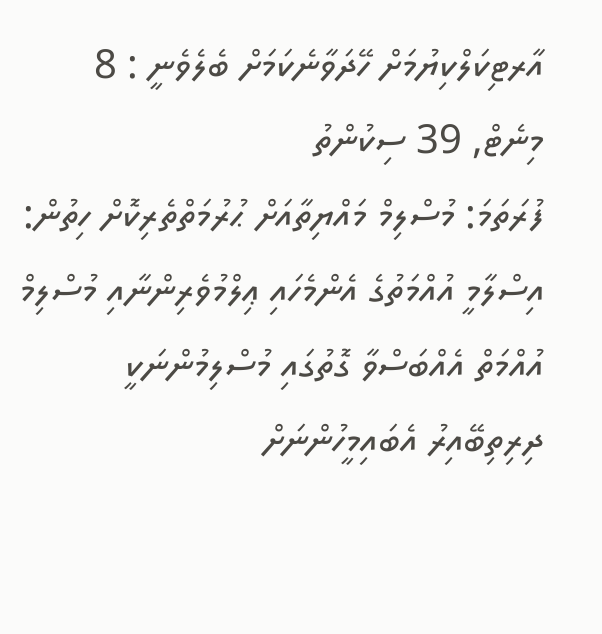އާރޓިކަލްކިޔުމަށް ހޭދަވާނެކަމަށް ބެލެވެނީ : 8 މިނެޓް, 39 ސިކުންތު
ފުރަތަމަ: މުސްލިމް މައްޔިތާއަށް ޙުރުމަތްތެރިކޮށް ހިތުން:
އިސްލާމީ އުއްމަތުގެ އެންމެހައި ޢިލްމުވެރިންނާއި މުސްލިމް އުއްމަތް އެއްބަސްވާ ގޮތުގައި މުސްލިމުންނަކީ ދިރިތިބޭއިރު އެބައިމީހުންނަށް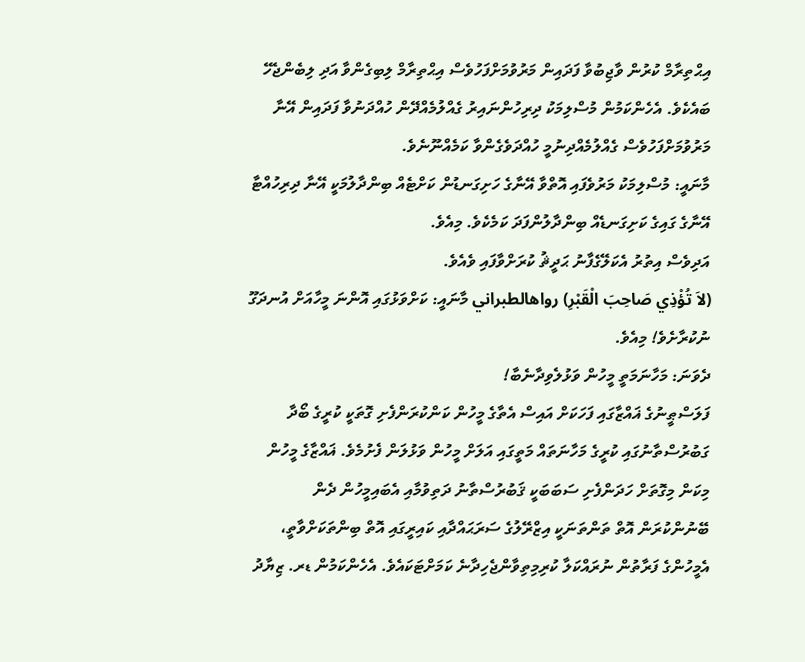އިޙްތިރާމް ކުރުން ވާޖިބުވާ ފަދައިން މަރުވުމަށްފަހުވެސް އިޙްތިރާމް ލިބިގެންވާ އަދި ލިބެންޖެހޭ ބައެކެވެ. އެހެންކަމުން މުސްލިމަކު ދިރިހުންނައިރު ގެއްލުމެއްދޭން ހުއްދަނުވާ ފަދައިން އޭނާ މަރުވުމަށްފަހުވެސް ގެއްލުމެއްދިނުމީ ހުއްދަވެގެންވާ ކަމެއްނޫނެވެ.
މާނައީ: މުސްލިމަކު މަރުވެފައި އޮތްވާ އޭނާގެ ހަށިގަނޑުން ކަށްޓެއް ބިންދާލުމަކީ އޭނާ ދިރިހުއްޓާ އޭނާގެ ގައިގެ ކަށިގަނޑެއް ބިންދާލުންފަދަ ކަމެކެވެ. މިއެވެ.
އަދިވެސް އިތުރު އެކަލޭގެފާނު ޙަދީޘު ކުރަށްވާފައި ވެއެވެ.
(لاَ تُؤْذِي صَاحِبَ الْقَبْرِ) رواهالطبراني މާނައީ: ކަށްވަޅުގައި އޮންނަ މީހާއަށް އުނދަގޫ ނުކުރާށެވެ! މިއެވެ.
ދެވަނަ: މަހާނަމަތީ މީހުން ވަޅުލެވިދާނެބާ!
ފަލަސްޠީނުގެ ޣައްޒާގައި ފަހަކަށް އައިސް އެތާގެ މީހުން ކަންކުރަންފެށި ގޮތަކީ ކުރީގެ ބޯދާ ގަބުރުސްތާނުގައި ކުރީގެ މަހާނަތައް މަތީގައި އަލަށް މީހުން ވަޅުލަން ފެށުމެވެ. ޣައްޒާގެ މީހުން މިކަން މިގޮތަށް ހަދަންފެށި ސަބަބަކީ ޤަބުރުސްތާނު ދަތިވުމާއި އެބައިމީހުން ދެން ބޭނުންކުރަން އޮތް ތަންތަނަކީ އިޒްރޭލުގެ ސަރަޙައްދާއި ކައިރީގައި އޮތް ބިންތަކަށްވާތީ، އެމީހުންގެ ފަރާތުން ނުރައްކަލާ ކުރިމިތިވާންޖެހިދާނެ ކަމަށްޓަކައެވެ. އެހެންކަމުން ޑރ. ޒިޔާދު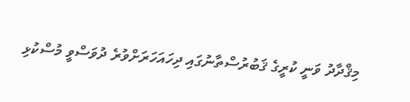މިޤްދާދު ވަނީ ކުރީގެ ޤަބުރުސްތާނުގައި ދިހައަހަރަށްވުރެ ދުވަސްވީ މުސްކުޅި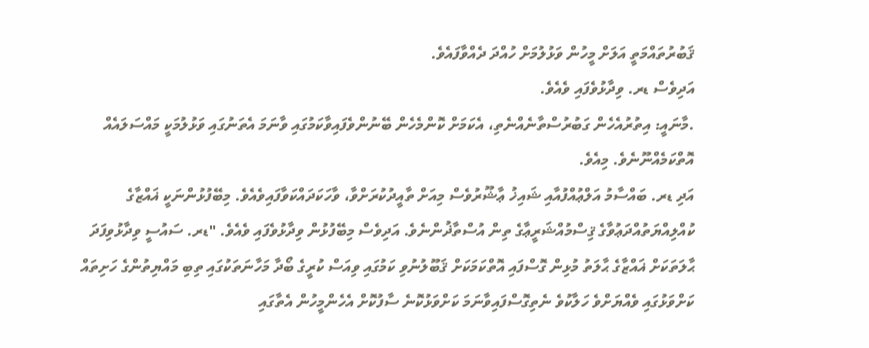ޤަބުރުތައްމަތީ އަލަށް މީހުން ވަޅުލުމަށް ހުއްދަ ދެއްވާފައެވެ.
އަދިވެސް ޑރ. ވިދާޅުވެފައި ވެއެވެ.
.މާނައީ: އިތުރުއެހެން ގަބުރުސްތާނެއްނެތި، އެކަމަށް ކޮންމެހެން ބޭނުންވެފައިވާކަމުގައި ވާނަމަ އެތަނުގައި ވަޅުލުމަކީ މައްސަލައެއް އޮތްކަމެއްނޫނެވެ. މިއެވެ.
އަދި ޑރ. ބައްސާމު އަލްޢުއްފުއާއި ޝައިޚު ޢާޝޫރުވެސް މިއަށް ތާއީދުކުރަށްވާ، ވާހަކަދައްކަވާފައިވެއެވެ. މިބޭފުޅުންނަކީ ޣައްޒާގެ ކުއްލިއްޔަތުއްދަޢުވާގެ ޤިސްމުއްޝަރީޢާގެ ތިން އުސްތާޛުންނެވެ. އަދިވެސް މިބޭފުޅުން ވިދާޅުވެފައި ވެއެވެ. "ޑރ. ސައުސީ ވިދާޅުވިފަދަ ޙާލަތަކަށް ޣައްޒާގެ ޙާލަތު މުޅިން ގޮސްފައި އޮތްކަމަކަށް ޤަބޫލުނުވި ކަމުގައި ވިއަސް ކުރީގެ ބޯދާ މަހާނަތަކުގައި ތިބި މައްޔިތުންގެ ހަށިތައް ކަށްވަޅުގައި ވެއްޔަށްވެ ހަލާކުވެ ނެތިގޮސްފައިވާނަމަ ކަށްވަޅުކޮނެ ސާފުކޮށް އެހެންމީހުން އެތާގައި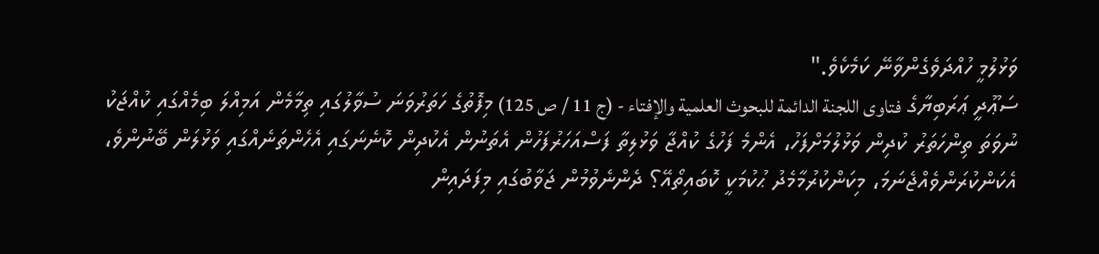ވަޅުލުމީ ހުއްދަވެގެންވާނޭ ކަމެކެވެ."
ސަޢޫދީ ޢަރަބިޔާގެ فتاوى اللجنة الدائمة للبحوث العلمية والإفتاء - (ج 11 / ص 125) މިފޮތުގެ ހަތަރުވަނަ ސުވާލުގައި ތިމާމެން އަމިއްލަ ބިމެއްގައި ކުއްޖަކު ނުވަތަ ތިންހަތަރު ކުދިން ވަޅުލުމަށްފަހު، އެންމެ ފަހުގެ ކުއްޖާ ވަޅުލިތާ ފަސްއަހަރުފަހުން އެތަނުން އެކުދިން ކޮނެނަގައި އެހެންތަނެއްގައި ވަޅުލަން ބޭނުންވެ، އެކަންކުރަންވެއްޖެނަމަ، މިކަންކުރުމާމެދު ޙުކުމަކީ ކޮބައިތޯއޭ؟ ދެންނެވުމުން ޖަވާބުގައި މިފަދައިން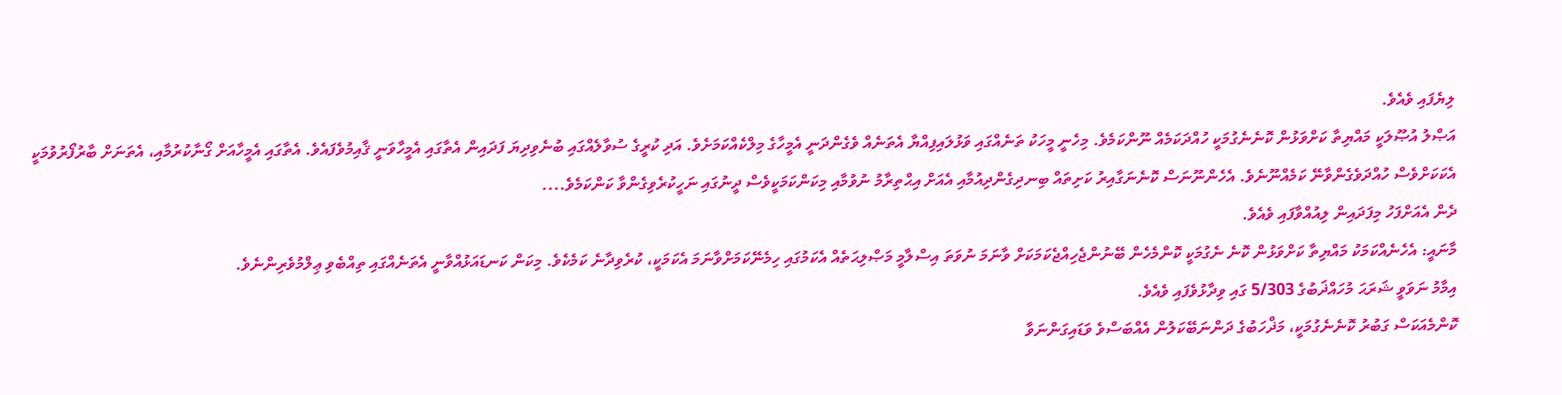ލިޔެފައި ވެއެވެ.
އަޞްލު އުޞޫލަކީ މައްޔިތާ ކަށްވަޅުން ކޮނެނެގުމަކީ ހުއްދަކަމެއް ނޫންކަމެވެ. މިހެނީ މީހަކު ތަނެއްގައި ވަޅުލައިފިއްޔާ އެތަނެއް ވެގެންދަނީ އެމީހާގެ މިލްކެއްކަމަށެވެ. އަދި ކުރީގެ ސުވާލެއްގައި ބުނެވިދިޔަ ފަދައިން އެތާގައި އެމީހާވަނީ ޤާއިމުވެފައެވެ. އެތާގައި އެމީހާއަށް ގޯނާކުރުމާއި، އެތަނަށް ބާރުފޯރުވުމަކީ އެކަކަށްވެސް ހުއްދަވެގެންވާނޭ ކަމެއްނޫނެވެ. އެހެންނޫނަސް ކޮނެނަގާއިރު ކަށިތައް ބިނދިގެންދިއުމާއި އެއަށް އިޙްތިރާމު ނުވުމާއި މިކަންކަމަކީވެސް ދީނުގައި ނަހީކުރެވިގެންވާ ކަންކަމެވެ....
ދެން އެއަށްފަހު މިފަދައިން ލިއުއްވާފައި ވެއެވެ.
މާނައީ: އެހެނެއްކަމަކު މައްޔިތާ ކަށްވަޅުން ކޮނެ ނެގުމަކީ ކޮންމެހެން ބޭނުންޖެހިއްޖެކަމަކަށް ވާނަމަ ނުވަތަ އިސްލާމީ މަޞްލިޙަތެއް އެކަމުގައި ހިމެނޭކަމަށްވާނަމަ އެކަމަކީ، ކުރެވިދާނެ ކަމެކެވެ. މިކަން ކަނޑައަޅުއްވާނީ އެތަނެއްގައި ތިއްބެވި ޢިލްމުވެރިންނެވެ.
އިމާމު ނަވަވީ ޝަރަޙަ މުހައްޛަބުގެ 5/303 ގައި ވިދާޅުވެފައި ވެއެވެ.
ކޮންމެއަކަސް ގަބުރު ކޮނެނެގުމަކީ، މަޛްހަބުގެ ދަންނަބޭކަލުން އެއްބަސްވެ ވަޑައިގަންނަވާ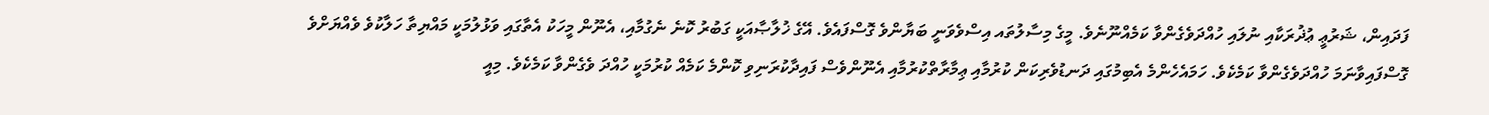ފަދައިން، ޝަރުޢީ ޢުޛުރަކާއި ނުލައި ހުއްދަވެގެންވާ ކަމެއްނޫނެވެ. މީގެ މިސާލުތައ އިސްވެވަނީ ބަޔާންވެ ގޮސްފައެވެ. އޭގެ ޚުލާޞާއަކީ ގަބުރު ކޮނެ ނެގުމާއި، އެނޫން މީހަކު އެތާގައި ވަޅުލުމަކީ މައްޔިތާ ހަލާކުވެ ވެއްޔަށްވެ ގޮސްފައިވާނަމަ ހުއްދަވެގެންވާ ކަމެކެވެ. ހަމައެހެންމެ އެބިމުގައި ދަނޑުވެރިކަން ކުރުމާއި ޢިމާރާތްކުރުމާއި އެނޫންވެސް ފައިދާކުރަނިވި ކޮންމެ ކަމެއް ކުރުމަކީ ހުއްދަ ވެގެންވާ ކަމެކެވެ. މިއީ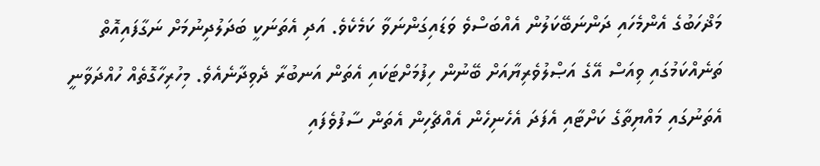މަޛްހަބުގެ އެންމެހައި ދަންނަބޭކަލުން އެއްބަސްވެ ވަޑައިގަންނަވާ ކަމެކެވެ. އަދި އެތަނަކީ ބަދަލުދިނުމަށް ނަގާފައިއޮތް ތަނެއްކަމުގައި ވިއަސް އޭގެ އަޞްލުވެރިޔާއަށް ބޭނުން ހިފުމަށްޓަކައި އެތަން އަނބުރާ ދެވިދާނެއެވެ. މިހުރިހާގޮތެއް ހުއްދަވާނީ އެތަނުގައި މައްޔިތާގެ ކަށްޓާއި އެފަދަ އެހެނިހެން އެއްޗެހިން އެތަން ސާފުވެފައި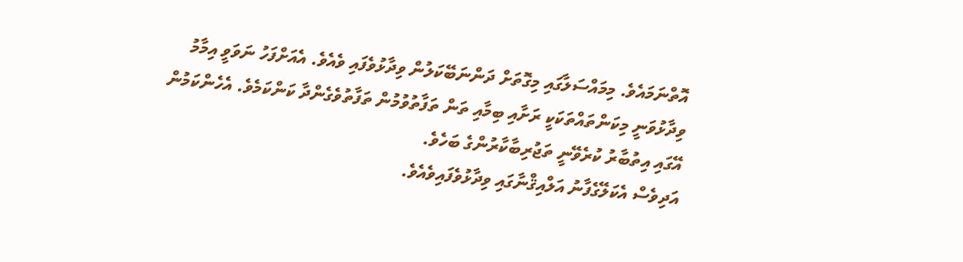އޮތްނަމައެވެ. މިމައްސަލާގައި މިގޮތަށް ދަންނަބޭކަލުން ވިދާޅުވެފައި ވެއެވެ. އެއަށްފަހު ނަވަވީ އިމާމު ވިދާޅުވަނީ މިކަންތައްތަކަކީ ރަށާއި ބިމާއި ތަން ތަފާތުވުމުން ތަފާތުވެގެންދާ ކަންކަމެވެ. އެހެންކަމުން އޭގައި އިތުބާރު ކުރެވޭނީ ތަޖުރިބާކާރުންގެ ބަހެވެ.
އަދިވެސް އެކަލޭގެފާނު އަލްއިޤްނާގައި ވިދާޅުވެފައިވެއެވެ.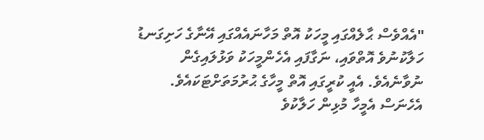"އެއްވެސް ޙާލެއްގައި މީހަކު އޮތް މަހާނައެއްގައި އޭނާގެ ހަށިގަނޑު ހަލާކުނުވެ އޮތްވައި، ނަގާފައި އެހެންމީހަކު ވަޅުލައިގެން ނުވާނެއެވެ. އެއީ ކުރީގައި އޮތް މީހާގެ ޙުރުމަތަށްޓަކައެވެ. އެހެނަސް އެމީހާ މުޅިން ހަލާކުވެ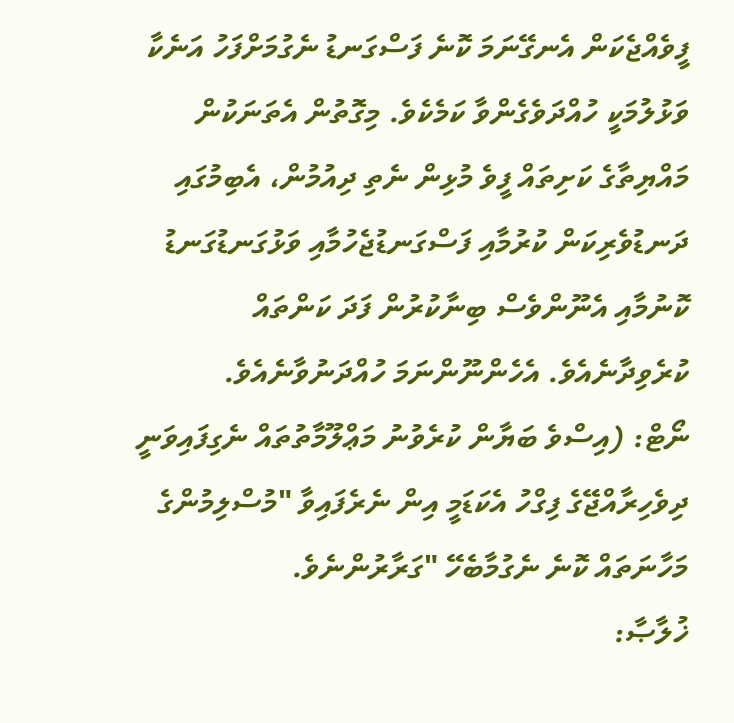ފީވެއްޖެކަން އެނގޭނަމަ ކޮނެ ފަސްގަނޑު ނެގުމަށްފަހު އަނެކާ ވަޅުލުމަކީ ހުއްދަވެގެންވާ ކަމެކެވެ. މިގޮތުން އެތަނަކުން މައްޔިތާގެ ކަށިތައް ފީވެ މުޅިން ނެތި ދިއުމުން، އެބިމުގައި ދަނޑުވެރިކަން ކުރުމާއި ފަސްގަނޑުޖެހުމާއި ވަޅުގަނޑުގަނޑު ކޮނުމާއި އެނޫންވެސް ބިނާކުރުން ފަދަ ކަންތައް ކުރެވިދާނެއެވެ. އެހެންނޫންނަމަ ހުއްދަނުވާނެއެވެ.
ނޯޓް: (އިސްވެ ބަޔާން ކުރެވުނު މަޢްލޫމާތުތައް ނެގިފައިވަނީ ދިވެހިރާއްޖޭގެ ފިގްހު އެކަޑަމީ އިން ނެރެފައިވާ "މުސްލިމުންގެ މަހާނަތައް ކޮނެ ނެގުމާބެހޭ "ގަރާރުންނެވެ.
ޚުލާޞާ: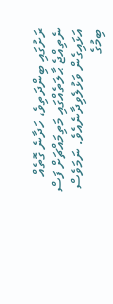ރަށުގައި ބިންދަތިވެ، ހަދާނެ ގޮތެއް ނެތިއްޖެ ޙާލަތެއްގައި މަތިމައްޗަށް ފަސް އަޅައިގެން ވަޅުލެވިދާނެއެވެ. ނަމަވެސް ބިމުގެ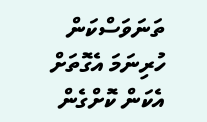ތަނަވަސްކަން ހުރިނަމަ އެގޮތަށް އެކަން ކޮށްގެން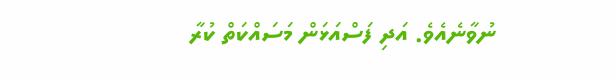ނުވާނެއެވެ. އަދި ފަސްއަޅަން މަސައްކަތް ކުރާ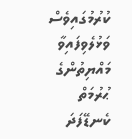ކުރުމުގައިވެސް ވަޅުލެވިފައިވާ މައްޔިތުންގެ ޙުރުމަތް ކެނޑޭފަދަ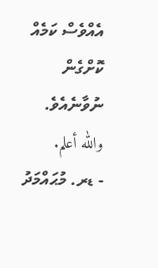އެއްވެސް ކަމެއް ކޮށްގެން ނުވާނެއެވެ. والله أعلم.
- ޑރ. މުޙައްމަދު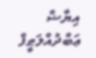އިޔާޟް ޢަބްދުއްލަޠީފް